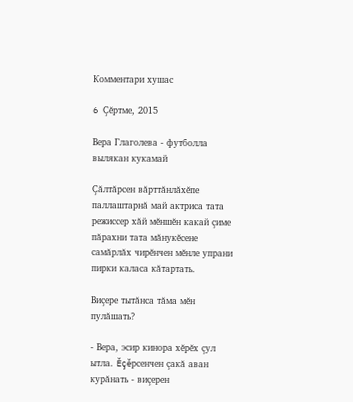Комментари хушас

6 Çĕртме, 2015

Вера Глаголева - футболла вылякан кукамай

Çăлтăрсен вăрттăнлăхĕпе паллаштарнă май актриса тата режиссер хăй мĕншĕн какай çиме пăрахни тата мăнукĕсене самăрлăх чирĕнчен мĕнле упрани пирки каласа кăтартать.

Виçере тытăнса тăма мĕн пулăшать?

- Вера, эсир кинора хĕрĕх çул ытла. Ĕçĕрсенчен çакă аван курăнать - виçерен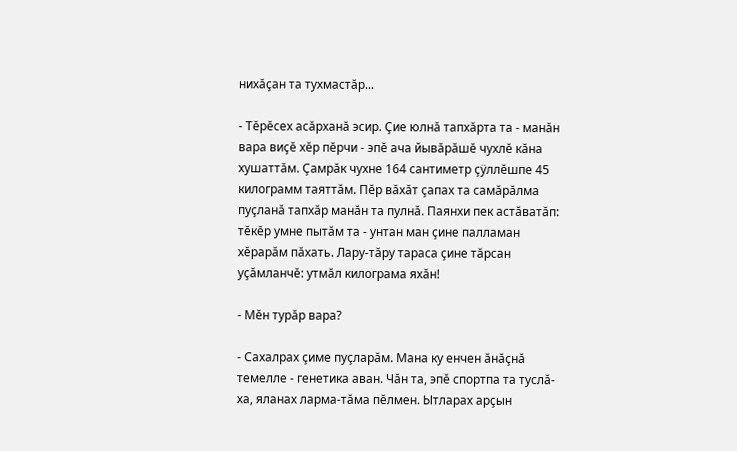нихăçан та тухмастăр...

- Тĕрĕсех асăрханă эсир. Çие юлнă тапхăрта та - манăн вара виçĕ хĕр пĕрчи - эпĕ ача йывăрăшĕ чухлĕ кăна хушаттăм. Çамрăк чухне 164 сантиметр çÿллĕшпе 45 килограмм таяттăм. Пĕр вăхăт çапах та самăрăлма пуçланă тапхăр манăн та пулнă. Паянхи пек астăватăп: тĕкĕр умне пытăм та - унтан ман çине палламан хĕрарăм пăхать. Лару-тăру тараса çине тăрсан уçăмланчĕ: утмăл килограма яхăн!

- Мĕн турăр вара?

- Сахалрах çиме пуçларăм. Мана ку енчен ăнăçнă темелле - генетика аван. Чăн та, эпĕ спортпа та туслă-ха, яланах ларма-тăма пĕлмен. Ытларах арçын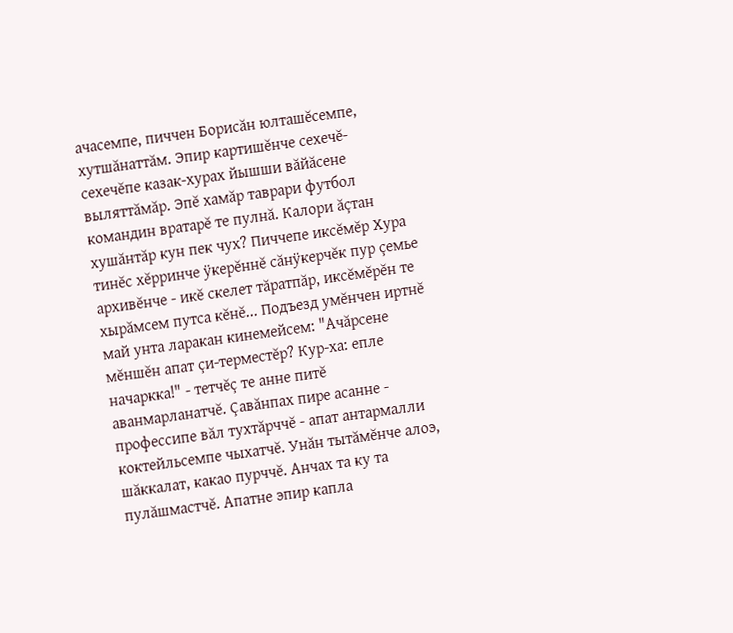ачасемпе, пиччен Борисăн юлташĕсемпе, хутшăнаттăм. Эпир картишĕнче сехечĕ-сехечĕпе казак-хурах йышши вăйăсене выляттăмăр. Эпĕ хамăр таврари футбол командин вратарĕ те пулнă. Калори ăçтан хушăнтăр кун пек чух? Пиччепе иксĕмĕр Хура тинĕс хĕрринче ÿкерĕннĕ сăнÿкерчĕк пур çемье архивĕнче - икĕ скелет тăратпăр, иксĕмĕрĕн те хырăмсем путса кĕнĕ... Подъезд умĕнчен иртнĕ май унта ларакан кинемейсем: "Ачăрсене мĕншĕн апат çи-терместĕр? Кур-ха: епле начаркка!" - тетчĕç те анне питĕ аванмарланатчĕ. Çавăнпах пире асанне - профессипе вăл тухтăрччĕ - апат антармалли коктейльсемпе чыхатчĕ. Унăн тытăмĕнче алоэ, шăккалат, какао пурччĕ. Анчах та ку та пулăшмастчĕ. Апатне эпир капла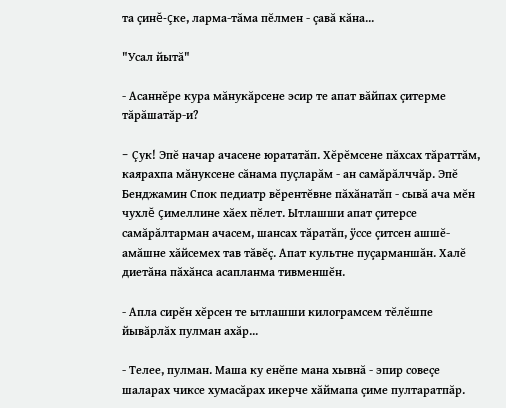та çинĕ-çке, ларма-тăма пĕлмен - çавă кăна...

"Усал йытă"

- Асаннĕре кура мăнукăрсене эсир те апат вăйпах çитерме тăрăшатăр-и?

- Çук! Эпĕ начар ачасене юрататăп. Хĕрĕмсене пăхсах тăраттăм, каярахпа мăнуксене сăнама пуçларăм - ан самăрăлччăр. Эпĕ Бенджамин Спок педиатр вĕрентĕвне пăхăнатăп - сывă ача мĕн чухлĕ çимеллине хăех пĕлет. Ытлашши апат çитерсе самăрăлтарман ачасем, шансах тăратăп, ÿссе çитсен ашшĕ-амăшне хăйсемех тав тăвĕç. Апат культне пуçарманшăн. Халĕ диетăна пăхăнса асапланма тивменшĕн.

- Апла сирĕн хĕрсен те ытлашши килограмсем тĕлĕшпе йывăрлăх пулман ахăр...

- Телее, пулман. Маша ку енĕпе мана хывнă - эпир совеçе шаларах чиксе хумасăрах икерче хăймапа çиме пултаратпăр.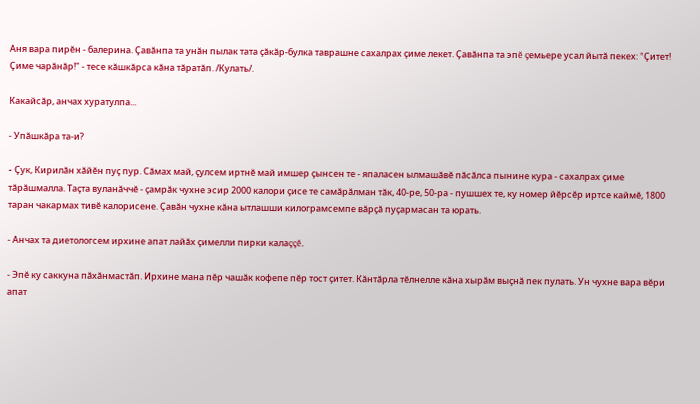Аня вара пирĕн - балерина. Çавăнпа та унăн пылак тата çăкăр-булка таврашне сахалрах çиме лекет. Çавăнпа та эпĕ çемьере усал йытă пекех: "Çитет! Çиме чарăнăр!" - тесе кăшкăрса кăна тăратăп. /Кулать/.

Какайсăр, анчах хуратулпа...

- Упăшкăра та-и?

- Çук, Кирилăн хăйĕн пуç пур. Сăмах май, çулсем иртнĕ май имшер çынсен те - япаласен ылмашăвĕ пăсăлса пынине кура - сахалрах çиме тăрăшмалла. Таçта вуланăччĕ - çамрăк чухне эсир 2000 калори çисе те самăрăлман тăк, 40-ре, 50-ра - пушшех те, ку номер йĕрсĕр иртсе каймĕ, 1800 таран чакармах тивĕ калорисене. Çавăн чухне кăна ытлашши килограмсемпе вăрçă пуçармасан та юрать.

- Анчах та диетологсем ирхине апат лайăх çимелли пирки калаççĕ.

- Эпĕ ку саккуна пăхăнмастăп. Ирхине мана пĕр чашăк кофепе пĕр тост çитет. Кăнтăрла тĕлнелле кăна хырăм выçнă пек пулать. Ун чухне вара вĕри апат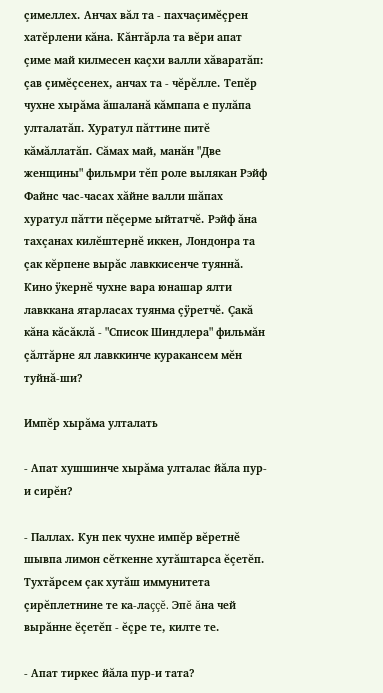çимеллех. Анчах вăл та - пахчаçимĕçрен хатĕрлени кăна. Кăнтăрла та вĕри апат çиме май килмесен каçхи валли хăваратăп: çав çимĕçсенех, анчах та - чĕрĕлле. Тепĕр чухне хырăма ăшаланă кăмпапа е пулăпа улталатăп. Хуратул пăттине питĕ кăмăллатăп. Сăмах май, манăн "Две женщины" фильмри тĕп роле вылякан Рэйф Файнс час-часах хăйне валли шăпах хуратул пăтти пĕçерме ыйтатчĕ. Рэйф ăна тахçанах килĕштернĕ иккен, Лондонра та çак кĕрпене вырăс лавккисенче туяннă. Кино ÿкернĕ чухне вара юнашар ялти лавккана ятарласах туянма çÿретчĕ. Çакă кăна кăсăклă - "Список Шиндлера" фильмăн çăлтăрне ял лавккинче куракансем мĕн туйнă-ши?

Импĕр хырăма улталать

- Апат хушшинче хырăма улталас йăла пур-и сирĕн?

- Паллах. Кун пек чухне импĕр вĕретнĕ шывпа лимон сĕткенне хутăштарса ĕçетĕп. Тухтăрсем çак хутăш иммунитета çирĕплетнине те ка-лаççĕ. Эпĕ ăна чей вырăнне ĕçетĕп - ĕçре те, килте те.

- Апат тиркес йăла пур-и тата?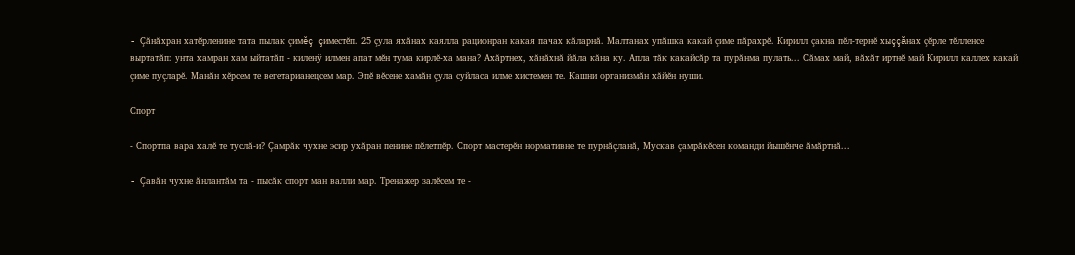- Çăнăхран хатĕрленине тата пылак çимĕç çиместĕп. 25 çула яхăнах каялла рационран какая пачах кăларнă. Малтанах упăшка какай çиме пăрахрĕ. Кирилл çакна пĕл-тернĕ хыççăнах çĕрле тĕлленсе выртатăп: унта хамран хам ыйтатăп - киленÿ илмен апат мĕн тума кирлĕ-ха мана? Ахăртнех, хăнăхнă йăла кăна ку. Апла тăк какайсăр та пурăнма пулать... Сăмах май, вăхăт иртнĕ май Кирилл каллех какай çиме пуçларĕ. Манăн хĕрсем те вегетарианецсем мар. Эпĕ вĕсене хамăн çула суйласа илме хистемен те. Кашни организмăн хăйĕн нуши.

Спорт

- Спортпа вара халĕ те туслă-и? Çамрăк чухне эсир ухăран пенине пĕлетпĕр. Спорт мастерĕн нормативне те пурнăçланă, Мускав çамрăкĕсен команди йышĕнче ăмăртнă...

- Çавăн чухне ăнлантăм та - пысăк спорт ман валли мар. Тренажер залĕсем те -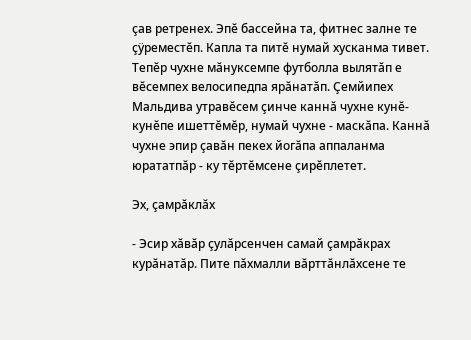çав ретренех. Эпĕ бассейна та, фитнес залне те çÿреместĕп. Капла та питĕ нумай хусканма тивет. Тепĕр чухне мăнуксемпе футболла вылятăп е вĕсемпех велосипедпа ярăнатăп. Çемйипех Мальдива утравĕсем çинче каннă чухне кунĕ-кунĕпе ишеттĕмĕр, нумай чухне - маскăпа. Каннă чухне эпир çавăн пекех йогăпа аппаланма юрататпăр - ку тĕртĕмсене çирĕплетет.

Эх, çамрăклăх

- Эсир хăвăр çулăрсенчен самай çамрăкрах курăнатăр. Пите пăхмалли вăрттăнлăхсене те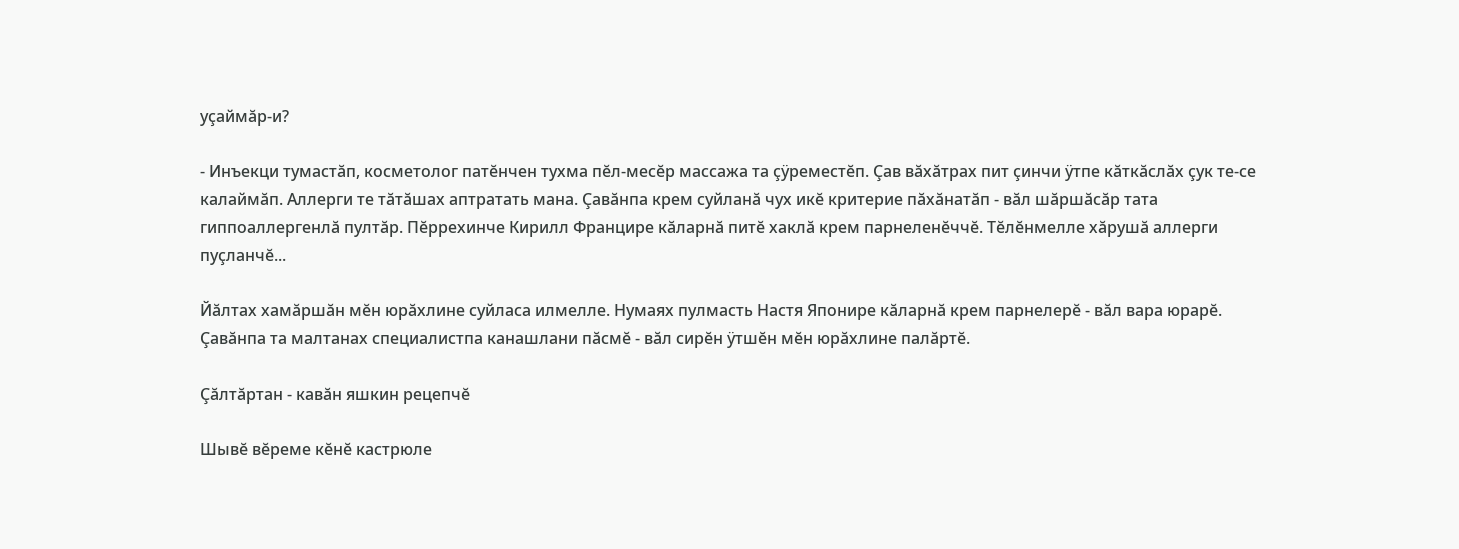уçаймăр-и?

- Инъекци тумастăп, косметолог патĕнчен тухма пĕл-месĕр массажа та çÿреместĕп. Çав вăхăтрах пит çинчи ÿтпе кăткăслăх çук те-се калаймăп. Аллерги те тăтăшах аптратать мана. Çавăнпа крем суйланă чух икĕ критерие пăхăнатăп - вăл шăршăсăр тата гиппоаллергенлă пултăр. Пĕррехинче Кирилл Францире кăларнă питĕ хаклă крем парнеленĕччĕ. Тĕлĕнмелле хăрушă аллерги пуçланчĕ...

Йăлтах хамăршăн мĕн юрăхлине суйласа илмелле. Нумаях пулмасть Настя Японире кăларнă крем парнелерĕ - вăл вара юрарĕ. Çавăнпа та малтанах специалистпа канашлани пăсмĕ - вăл сирĕн ÿтшĕн мĕн юрăхлине палăртĕ.

Çăлтăртан - кавăн яшкин рецепчĕ

Шывĕ вĕреме кĕнĕ кастрюле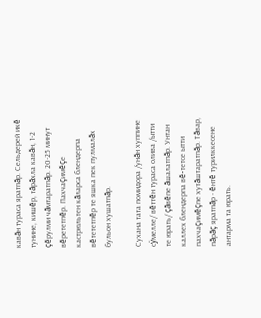кавăн тураса яратпăр. Сельдерей икĕ тунине, кишĕр, тăрăхла кавăн, 1-2 çĕрулми чăмтаратпăр. 20-25 минут вĕрететпĕр. Пахчаçимĕçе кастрюльтен кăларса блендерпа вĕтететпĕр те яшка пек пулмалăх бульон хушатпăр.

Сухана тата помидора /унăн хуппине сÿмелле/ вĕттĕн тураса олива /ытти те юрать/ çăвĕпе ăшалатпăр. Унтан каллех блендерпа вĕ-тетсе ытти пахчаçимĕçпе хутăштаратпăр. Тăвар, пăрăç яратпăр - ĕнтĕ турилккесене антарма та юрать.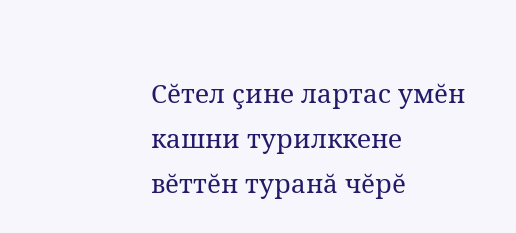Сĕтел çине лартас умĕн кашни турилккене вĕттĕн туранă чĕрĕ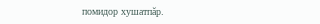помидор хушатпăр.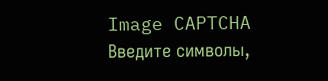Image CAPTCHA
Введите символы,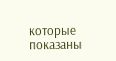которые показаны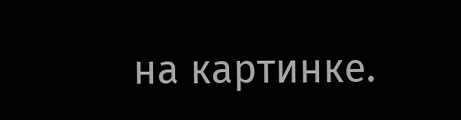на картинке.